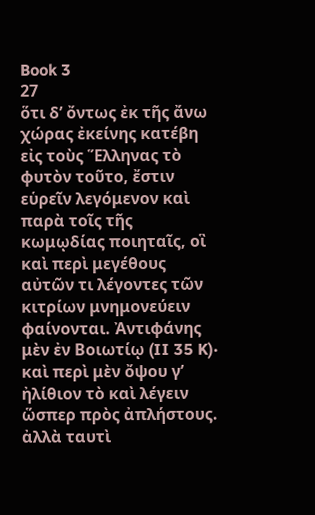Book 3
27
ὅτι δ’ ὄντως ἐκ τῆς ἄνω χώρας ἐκείνης κατέβη εἰς τοὺς Ἕλληνας τὸ φυτὸν τοῦτο, ἔστιν εὑρεῖν λεγόμενον καὶ παρὰ τοῖς τῆς κωμῳδίας ποιηταῖς, οἳ καὶ περὶ μεγέθους αὐτῶν τι λέγοντες τῶν κιτρίων μνημονεύειν φαίνονται. Ἀντιφάνης μὲν ἐν Βοιωτίῳ (II 35 K)· καὶ περὶ μὲν ὄψου γ’ ἠλίθιον τὸ καὶ λέγειν ὥσπερ πρὸς ἀπλήστους. ἀλλὰ ταυτὶ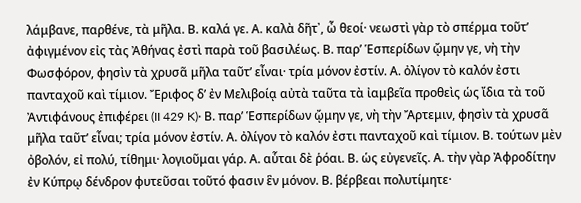λάμβανε, παρθένε, τὰ μῆλα. Β. καλά γε. Α. καλὰ δῆτ᾽, ὦ θεοί· νεωστὶ γὰρ τὸ σπέρμα τοῦτ’ ἀφιγμένον εἰς τὰς Ἀθήνας ἐστὶ παρὰ τοῦ βασιλέως. Β. παρ’ Ἑσπερίδων ᾤμην γε, νὴ τὴν Φωσφόρον, φησὶν τὰ χρυσᾶ μῆλα ταῦτ’ εἶναι· τρία μόνον ἐστίν. Α. ὀλίγον τὸ καλόν ἐστι πανταχοῦ καὶ τίμιον. Ἔριφος δ’ ἐν Μελιβοίᾳ αὐτὰ ταῦτα τὰ ἰαμβεῖα προθεὶς ὡς ἴδια τὰ τοῦ Ἀντιφάνους ἐπιφέρει (II 429 K)· Β. παρ’ Ἑσπερίδων ᾤμην γε, νὴ τὴν Ἄρτεμιν, φησὶν τὰ χρυσᾶ μῆλα ταῦτ’ εἶναι; τρία μόνον ἐστίν. Α. ὀλίγον τὸ καλόν ἐστι πανταχοῦ καὶ τίμιον. Β. τούτων μὲν ὀβολόν, εἰ πολύ, τίθημι· λογιοῦμαι γάρ. Α. αὗται δὲ ῥόαι. Β. ὡς εὐγενεῖς. Α. τὴν γὰρ Ἀφροδίτην ἐν Κύπρῳ δένδρον φυτεῦσαι τοῦτό φασιν ἓν μόνον. Β. βέρβεαι πολυτίμητε·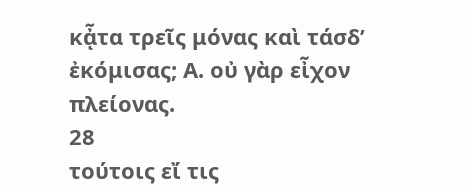κᾆτα τρεῖς μόνας καὶ τάσδ’ ἐκόμισας; Α. οὐ γὰρ εἶχον πλείονας.
28
τούτοις εἴ τις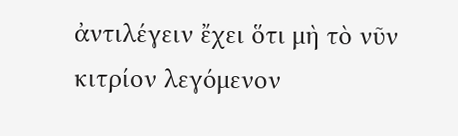ἀντιλέγειν ἔχει ὅτι μὴ τὸ νῦν κιτρίον λεγόμενον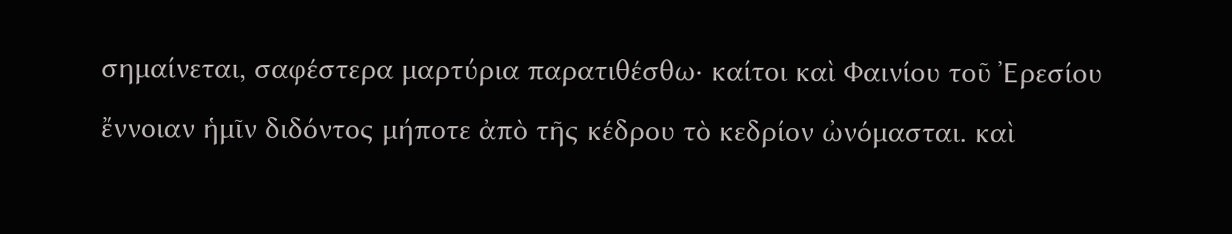σημαίνεται, σαφέστερα μαρτύρια παρατιθέσθω· καίτοι καὶ Φαινίου τοῦ Ἐρεσίου ἔννοιαν ἡμῖν διδόντος μήποτε ἀπὸ τῆς κέδρου τὸ κεδρίον ὠνόμασται. καὶ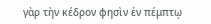γὰρ τὴν κέδρον φησὶν ἐν πέμπτῳ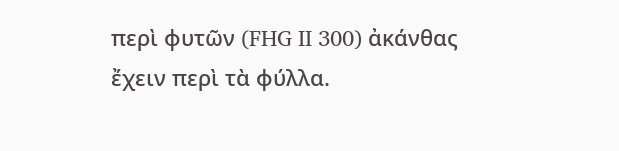περὶ φυτῶν (FHG II 300) ἀκάνθας ἔχειν περὶ τὰ φύλλα.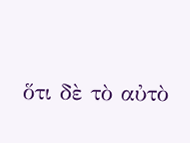ὅτι δὲ τὸ αὐτὸ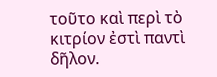τοῦτο καὶ περὶ τὸ κιτρίον ἐστὶ παντὶ δῆλον.